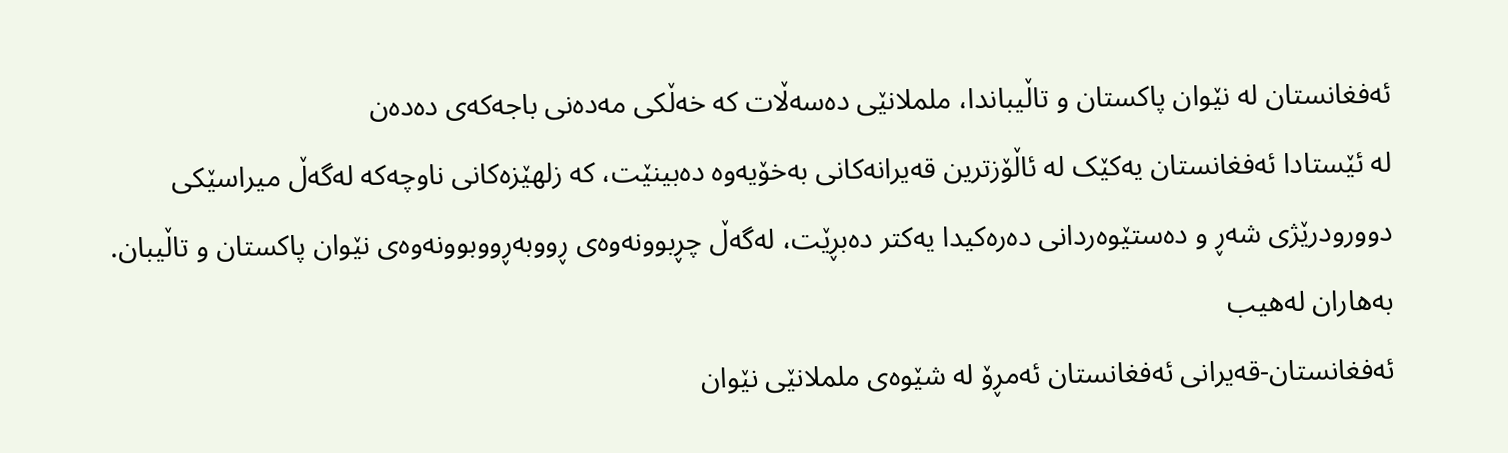ئەفغانستان لە نێوان پاکستان و تاڵیباندا، ململانێی دەسەڵات کە خەڵکی مەدەنی باجەکەی دەدەن
لە ئێستادا ئەفغانستان یەکێک لە ئاڵۆزترین قەیرانەکانی بەخۆیەوە دەبینێت، کە زلهێزەکانی ناوچەکە لەگەڵ میراسێکی دوورودرێژی شەڕ و دەستێوەردانی دەرەکیدا یەکتر دەبڕێت، لەگەڵ چڕبوونەوەی ڕووبەڕووبوونەوەی نێوان پاکستان و تاڵیبان.
بەهاران لەهیب
ئەفغانستان-قەیرانی ئەفغانستان ئەمڕۆ لە شێوەی ململانێی نێوان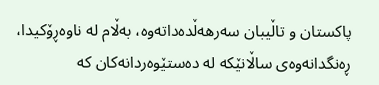پاکستان و تاڵیبان سەرهەڵدەداتەوە، بەڵام لە ناوەڕۆکیدا، ڕەنگدانەوەی ساڵانێکە لە دەستێوەردانەکان کە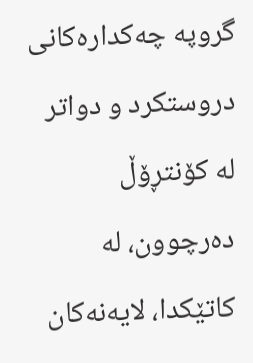گروپە چەکدارەکانی دروستکرد و دواتر لە کۆنتڕۆڵ دەرچوون، لە کاتێکدا، لایەنەکان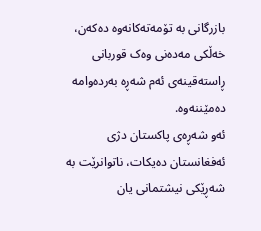بازرگانی بە تۆمەتەکانەوە دەکەن، خەڵکی مەدەنی وەک قوربانی ڕاستەقینەی ئەم شەڕە بەردەوامە دەمێننەوە.
ئەو شەڕەی پاکستان دژی ئەفغانستان دەیکات، ناتوانرێت بە شەڕێکی نیشتمانی یان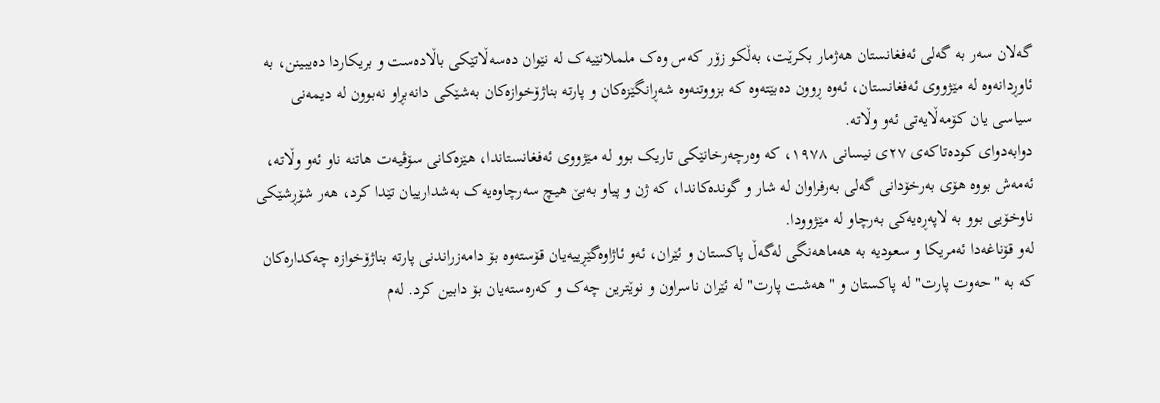گەلان سەر بە گەلی ئەفغانستان هەژمار بکرێت، بەڵکو زۆر کەس وەک ململانێیەک لە نێوان دەسەڵاتێکی باڵادەست و بریکاردا دەیبینن، بە ئاوڕدانەوە لە مێژووی ئەفغانستان، ئەوە ڕوون دەبێتەوە کە بزووتنەوە شەڕانگێزەکان و پارتە بناژۆخوازەکان بەشێکی دانەبڕاو نەبوون لە دیمەنی سیاسی یان کۆمەڵایەتی ئەو وڵاتە.
دوابەدوای کودەتاکەی ٢٧ی نیسانی ١٩٧٨، کە وەرچەرخانێکی تاریک بوو لە مێژووی ئەفغانستاندا، هێزەکانی سۆڤیەت هاتنە ناو ئەو وڵاتە، ئەمەش بووە هۆی بەرخۆدانی گەلی بەرفراوان لە شار و گوندەکاندا، کە ژن و پیاو بەبێ هیچ سەرچاوەیەک بەشدارییان تێدا کرد، هەر شۆڕشێکی ناوخۆیی بوو بە لاپەڕەیەکی بەرچاو لە مێژوودا.
لەو قۆناغەدا ئەمریکا و سعودیە بە هەماهەنگی لەگەڵ پاکستان و ئێران، ئەو ئاژاوەگێڕییەیان قۆستەوە بۆ دامەزراندنی پارتە بناژۆخوازە چەکدارەکان کە بە "حەوت پارت" لە پاکستان و "هەشت پارت" لە ئێران ناسراون و نوێترین چەک و کەرەستەیان بۆ دابین کرد. لەم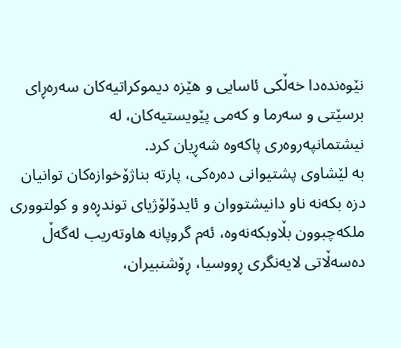نێوەندەدا خەڵکی ئاسایی و هێزە دیموکراتیەکان سەرەڕای برسێتی و سەرما و کەمی پێویستیەکان، لە نیشتمانپەروەری پاکەوە شەڕیان کرد.
بە لێشاوی پشتیوانی دەرەکی، پارتە بناژۆخوازەکان توانیان دزە بکەنە ناو دانیشتووان و ئایدۆلۆژیای توندڕەو و کولتووری ملکەچبوون بڵاوبکەنەوە، ئەم گروپانە هاوتەریب لەگەڵ دەسەڵاتی لایەنگری ڕووسیا، ڕۆشنبیران،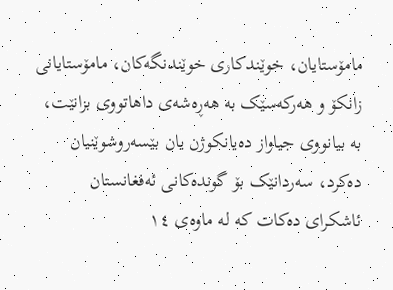مامۆستایان، خوێندکاری خوێندنگەکان، مامۆستایانی زانکۆ و هەرکەسێک بە هەڕەشەی داهاتووی بزانێت، بە بیانووی جیاواز دەیانکوژن یان بێسەروشوێنیان دەکرد، سەردانێک بۆ گوندەکانی ئەفغانستان ئاشکرای دەکات کە لە ماوەی ١٤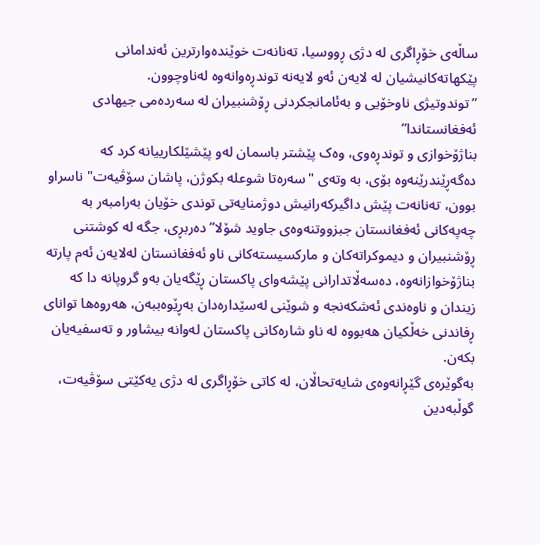ساڵەی خۆڕاگری لە دژی ڕووسیا، تەنانەت خوێندەوارترین ئەندامانی پێکهاتەکانیشیان لە لایەن ئەو لایەنە توندڕەوانەوە لەناوچوون.
”توندوتیژی ناوخۆیی و بەئامانجکردنی ڕۆشنبیران لە سەردەمی جیهادی ئەفغانستاندا”
بناژۆخوازی و توندڕەوی، وەک پێشتر باسمان لەو پێشێلکارییانە کرد کە دەگەڕێندرێنەوە بۆی، بە وتەی "سەرەتا شوعلە بکوژن، پاشان سۆڤیەت" ناسراو بوون، تەنانەت پێش داگیرکەرانیش دوژمنایەتی توندی خۆیان بەرامبەر بە چەپەکانی ئەفغانستان جبزووتنەوەی جاوید شۆلا” دەربڕی، جگە لە کوشتنی ڕۆشنبیران و دیموکراتەکان و مارکسیستەکانی ناو ئەفغانستان لەلایەن ئەم پارتە بناژۆخوازانەوە، دەسەڵاتدارانی پێشەوای پاکستان ڕێگەیان بەو گروپانە دا کە زیندان و ناوەندی ئەشکەنجە و شوێنی لەسێدارەدان بەڕێوەببەن، هەروەها توانای ڕفاندنی خەڵکیان هەبووە لە ناو شارەکانی پاکستان لەوانە بیشاور و تەسفیەیان بکەن.
بەگوێرەی گێڕانەوەی شایەتحاڵان، لە کاتی خۆڕاگری لە دژی یەکێتی سۆڤیەت، گوڵبەدین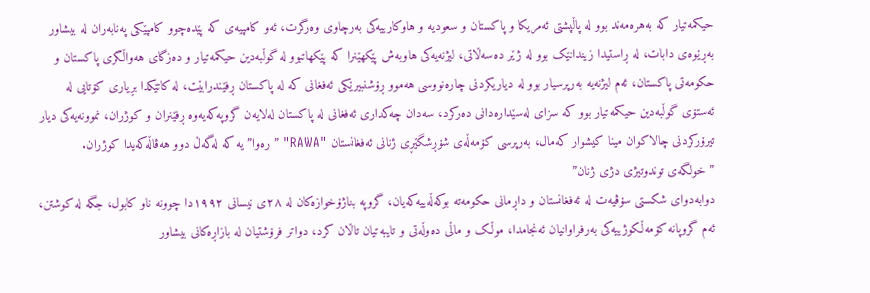حیکمەتیار کە بەهرەمەند بوو لە پاڵپشتی ئەمریکا و پاکستان و سعودیە و هاوکارییەکی بەرچاوی وەرگرت، ئەو کامپیەی کە پێدەچوو کامپێکی پەنابەران لە بیشاور بەڕێوەی دابات، لە ڕاستیدا زیندانێک بوو لە ژێر دەسەڵاتی، لیژنەیەکی هاوبەش پێکهێنرا کە پێکهاتبوو لە گوڵبەدین حیکمەتیار و دەزگای هەواڵگری پاکستان و حکومەتی پاکستان، ئەم لیژنەیە بەرپرسیار بوو لە دیاریکردنی چارەنووسی هەموو ڕۆشنبیرێکی ئەفغانی کە لە پاکستان ڕفێندرابێت، لە کاتێکدا بڕیاری کۆتایی لە ئەستۆی گوڵبەدین حیکمەتیار بوو کە سزای لەسێدارەدانی دەرکرد، سەدان چەکداری ئەفغانی لە پاکستان لەلایەن گروپەکەیەوە ڕفێنران و کوژران، نموونەیەکی دیار تیرۆرکردنی چالاکوان مینا کیشوار کەمال، بەرپرسی کۆمەڵەی شۆڕشگێڕی ژنانی ئەفغانستان "RAWA" ”رەوا”یە کە لەگەڵ دوو هەڤاڵەکەیدا کوژران.
”خولگەی توندوتیژی دژی ژنان”
دوابەدوای شکستی سۆڤیەت لە ئەفغانستان و داڕمانی حکومەتە بوکەڵەییەکەیان، گروپە بناژۆخوازەکان لە ٢٨ی نیسانی ١٩٩٢دا چوونە ناو کابول، جگە لە کوشتن، ئەم گروپانە کۆمەڵکوژییەکی بەرفراوانیان ئەنجامدا، موڵک و ماڵی دەوڵەتی و تایبەتیان تاڵان کرد، دواتر فرۆشتیان لە بازاڕەکانی بیشاور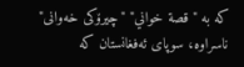کە بە "قصة خواني" "چیرۆکی خەوانی" ناسراوە، سوپای ئەفغانستان کە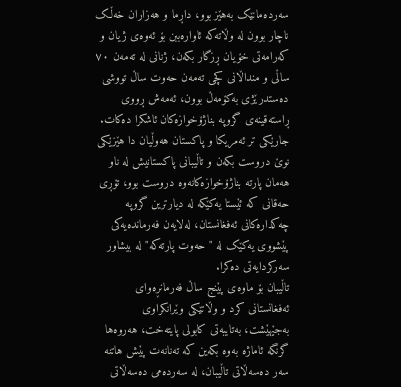سەردەمانێک بەهێز بوو، داڕما و هەزاران خەڵک ناچار بوون لە وڵاتەکە ئاوارەببن بۆ ئەوەی ژیان و کەرامەتی خۆیان ڕزگار بکەن، ژنانی لە تەمەن ٧٠ ساڵی و منداڵانی کچی تەمەن حەوت ساڵ تووشی دەستدرێژی بەکۆمەڵ بوون، ئەمەش ڕووی ڕاستەقینەی گروپە بناژۆخوازەکان ئاشکرا دەکات.
جارێکی تر ئەمریکا و پاکستان هەوڵیان دا هێزێکی نوێ دروست بکەن و تاڵیبانی پاکستانیش لە ناو هەمان پارتە بناژۆخوازەکانەوە دروست بوو، تۆڕی حەقانی کە ئێستا یەکێکە لە دیارترین گروپە چەکدارەکانی ئەفغانستان، لەلایەن فەرماندەیەکی پێشووی یەکێک لە "حەوت پارتەکە" لە بیشاور سەرکردایەتی دەکرا.
تاڵیبان بۆ ماوەی پێنج ساڵ فەرمانڕەوای ئەفغانستانی کرد و وڵاتێکی وێرانکراوی بەجێهێشت، بەتایبەتی کابولی پایتەخت، هەروەها گرنگە ئاماژە بەوە بکەین کە تەنانەت پێش هاتنە سەر دەسەڵاتی تاڵیبان، لە سەردەمی دەسەڵاتی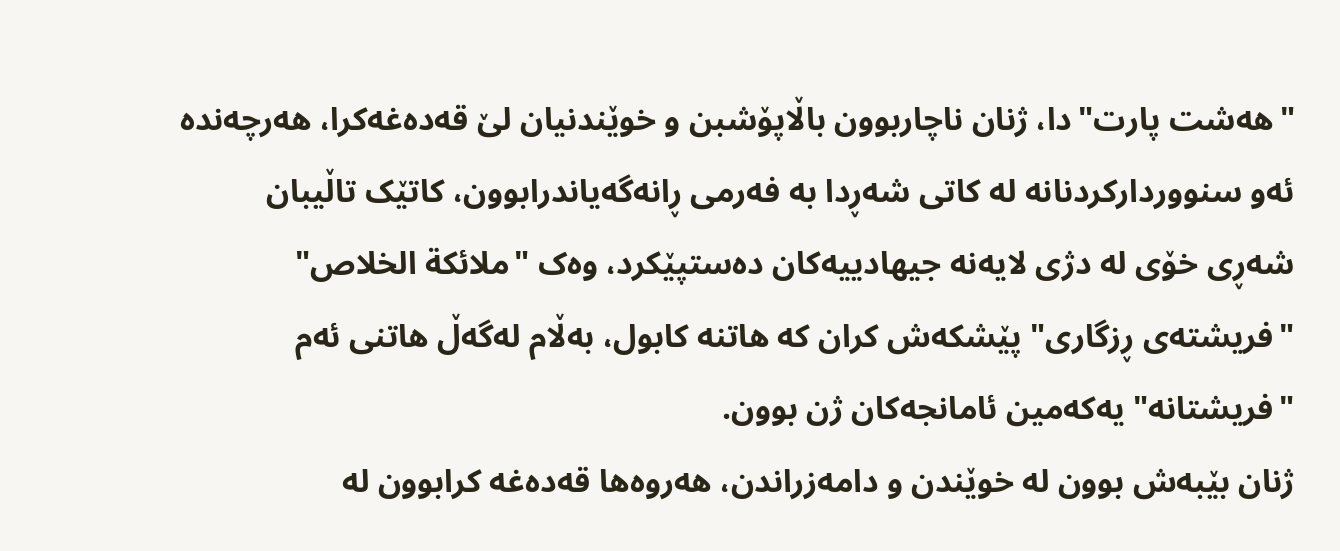"هەشت پارت"دا، ژنان ناچاربوون باڵاپۆشبن و خوێندنیان لێ قەدەغەکرا، هەرچەندە ئەو سنووردارکردنانە لە کاتی شەڕدا بە فەرمی ڕانەگەیاندرابوون، کاتێک تاڵیبان شەڕی خۆی لە دژی لایەنە جیهادییەکان دەستپێکرد، وەک "ملائكة الخلاص" "فریشتەی ڕزگاری" پێشکەش کران کە هاتنە کابول، بەڵام لەگەڵ هاتنی ئەم "فریشتانە" یەکەمین ئامانجەکان ژن بوون.
ژنان بێبەش بوون لە خوێندن و دامەزراندن، هەروەها قەدەغە کرابوون لە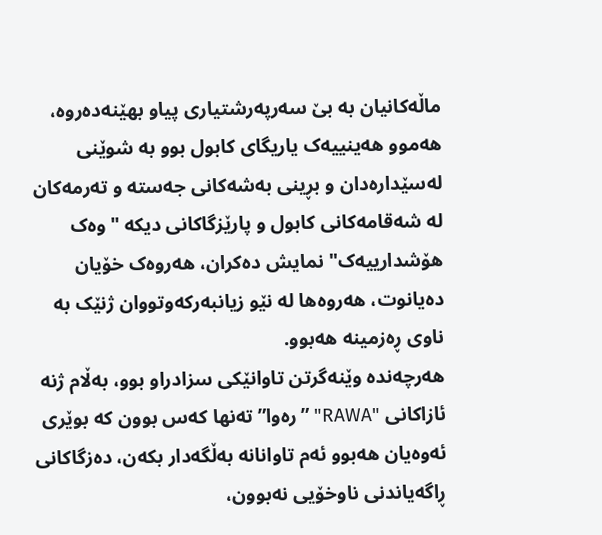ماڵەکانیان بە بێ سەرپەرشتیاری پیاو بهێنەدەروە، هەموو هەینییەک یاریگای کابول بوو بە شوێنی لەسێدارەدان و بڕینی بەشەکانی جەستە و تەرمەکان لە شەقامەکانی کابول و پارێزگاکانی دیکە "وەک هۆشدارییەک" نمایش دەکران، هەروەک خۆیان دەیانوت، هەروەها لە نێو زیانبەرکەوتووان ژنێک بە ناوی ڕەزمینە هەبوو.
هەرچەندە وێنەگرتن تاوانێکی سزادراو بوو، بەڵام ژنە ئازاکانی "RAWA" ”رەوا” تەنها کەس بوون کە بوێری ئەوەیان هەبوو ئەم تاوانانە بەڵگەدار بکەن، دەزگاکانی ڕاگەیاندنی ناوخۆیی نەبوون،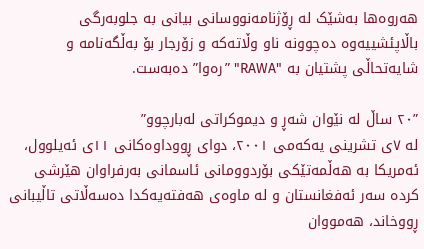هەروەها بەشێک لە ڕۆژنامەنووسانی بیانی بە جلوبەرگی باڵاپئشییەوە دەچوونە ناو وڵاتەکە و زۆرجار بۆ بەڵگەنامە و شایەتحاڵی پشتیان بە "RAWA" ”رەوا” دەبەست.

”٢٠ ساڵ لە نێوان شەڕ و دیموکراتی لەبارچوو”
لە ٧ی تشرینی یەکەمی ٢٠٠١، دوای ڕووداوەکانی ١١ی ئەیلوول، ئەمریکا بە هەڵمەتێکی بۆردوومانی ئاسمانی بەرفراوان هێرشی کردە سەر ئەفغانستان و لە ماوەی هەفتەیەکدا دەسەڵاتی تاڵیبانی ڕووخاند، هەمووان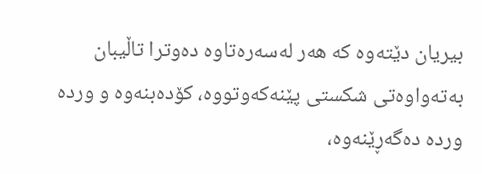بیریان دێتەوە کە هەر لەسەرەتاوە دەوترا تاڵیبان بەتەواوەتی شکستی پێنەکەوتووە، کۆدەبنەوە و وردە وردە دەگەڕێنەوە،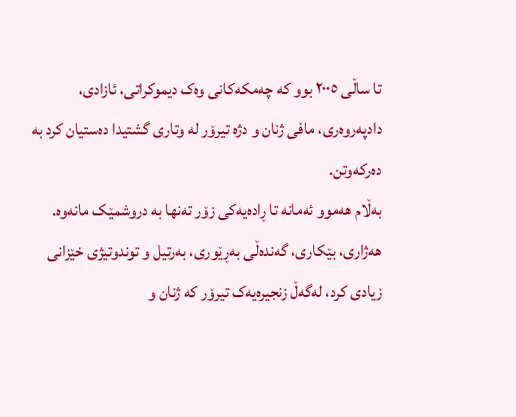تا ساڵی ٢٠٠٥ بوو کە چەمکەکانی وەک دیموکراتی، ئازادی، دادپەروەری، مافی ژنان و دژە تیرۆر لە وتاری گشتیدا دەستیان کرد بە دەرکەوتن.
بەڵام هەموو ئەمانە تا ڕادەیەکی زۆر تەنها بە دروشمێک مانەوە. هەژاری، بێکاری، گەندەڵی بەڕێوری، بەرتیل و توندوتیژی خێزانی زیادی کرد، لەگەڵ زنجیرەیەک تیرۆر کە ژنان و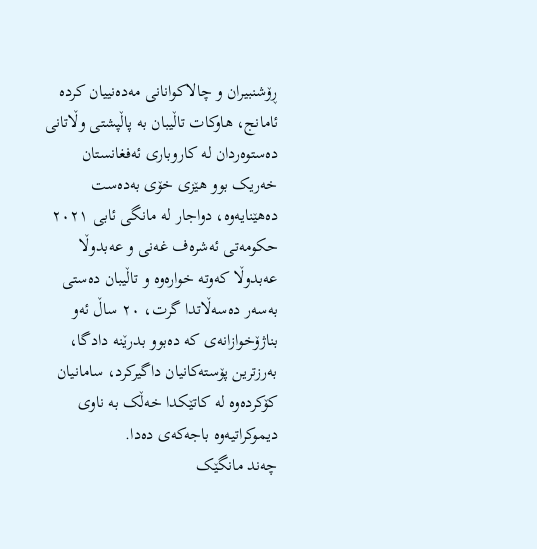ڕۆشنبیران و چالاکوانانی مەدەنییان کردە ئامانج، هاوکات تاڵیبان بە پاڵپشتی وڵاتانی دەستوەردان لە کاروباری ئەفغانستان خەریک بوو هێزی خۆی بەدەست دەهێنایەوە، دواجار لە مانگی ئابی ٢٠٢١ حکومەتی ئەشرەف غەنی و عەبدوڵا عەبدوڵا کەوتە خوارەوە و تاڵیبان دەستی بەسەر دەسەڵاتدا گرت، ٢٠ ساڵ ئەو بناژۆخوازانەی کە دەبوو بدرێنە دادگا، بەرزترین پۆستەکانیان داگیرکرد، سامانیان کۆکردەوە لە کاتێکدا خەڵک بە ناوی دیموکراتیەوە باجەکەی دەدا.
چەند مانگێک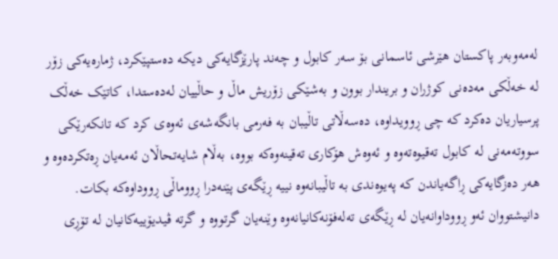لەمەوبەر پاکستان هێرشی ئاسمانی بۆ سەر کابول و چەند پارێزگایەکی دیکە دەستپێکرد، ژمارەیەکی زۆر لە خەڵکی مەدەنی کوژران و بریندار بوون و بەشێکی زۆریش ماڵ و حاڵییان لەدەستدا، کاتێک خەڵک پرسیاریان دەکرد کە چی ڕوویداوە، دەسەڵاتی تاڵیبان بە فەرمی بانگەشەی ئەوەی کرد کە تانکەرێکی سووتەمەنی لە کابول تەقیوەتەوە و ئەوەش هۆکاری تەقینەوەکە بووە، بەڵام شایەتحاڵان ئەمەیان ڕەتکردەوە و هەر دەزگایەکی ڕاگەیاندن کە پەیوەندی بە تاڵیبانەوە نییە ڕێگەی پێنەدرا ڕووماڵی ڕووداوەکە بکات.
دانیشتووان ئەو ڕووداوانەیان لە ڕێگەی تەلەفۆنەکانیانەوە وێنەیان گرتووە و گرتە ڤیدیۆییەکانیان لە تۆڕی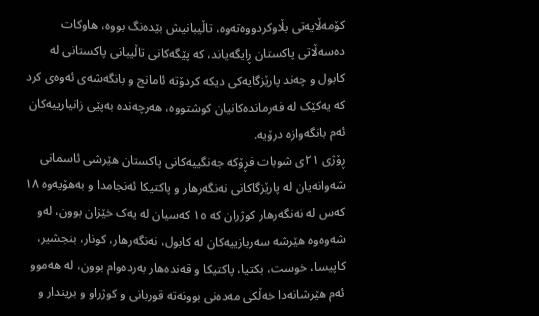کۆمەڵایەتی بڵاوکردووەتەوە، تاڵیبانیش بێدەنگ بووە، هاوکات دەسەڵاتی پاکستان ڕایگەیاند، کە پێگەکانی تاڵیبانی پاکستانی لە کابول و چەند پارێزگایەکی دیکە کردۆتە ئامانج و بانگەشەی ئەوەی کرد کە یەکێک لە فەرماندەکانیان کوشتووە، هەرچەندە بەپێی زانیارییەکان ئەم بانگەوازە درۆیە.
ڕۆژی ٢١ی شوبات فڕۆکە جەنگییەکانی پاکستان هێرشی ئاسمانی شەوانەیان لە پارێزگاکانی نەنگەرهار و پاکتیکا ئەنجامدا و بەهۆیەوە ١٨ کەس لە نەنگەرهار کوژران کە ١٥ کەسیان لە یەک خێزان بوون، لەو شەوەوە هێرشە سەربازییەکان لە کابول، نەنگەرهار، کونار، بنجشیر، کاپیسا، خوست، بکتیا، پاکتیکا و قەندەهار بەردەوام بوون، لە هەموو ئەم هێرشانەدا خەڵکی مەدەنی بوونەتە قوربانی و کوژراو و بریندار و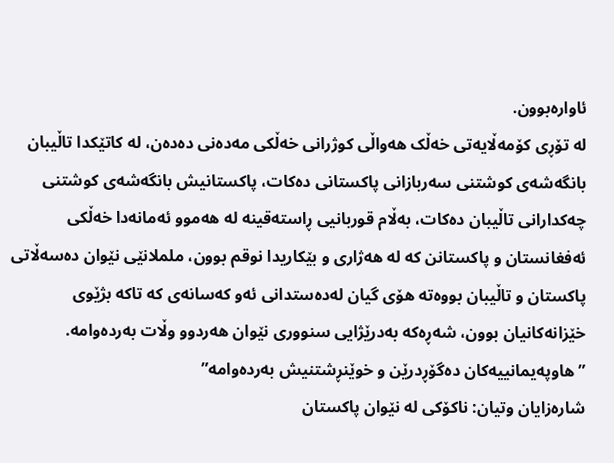ئاوارەبوون.
لە تۆڕی کۆمەڵایەتی خەڵک هەواڵی کوژرانی خەڵکی مەدەنی دەدەن، لە کاتێکدا تاڵیبان بانگەشەی کوشتنی سەربازانی پاکستانی دەکات، پاکستانیش بانگەشەی کوشتنی چەکدارانی تاڵیبان دەکات، بەڵام قوربانیی ڕاستەقینە لە هەموو ئەمانەدا خەڵکی ئەفغانستان و پاکستانن کە لە هەژاری و بێکاریدا نوقم بوون، ململانێی نێوان دەسەڵاتی پاکستان و تاڵیبان بووەتە هۆی گیان لەدەستدانی ئەو کەسانەی کە تاکە بژێوی خێزانەکانیان بوون، شەڕەکە بەدرێژایی سنووری نێوان هەردوو وڵات بەردەوامە.
”هاوپەیمانییەکان دەگۆڕدرێن و خوێنڕشتنیش بەردەوامە”
شارەزایان وتیان: ناکۆکی لە نێوان پاکستان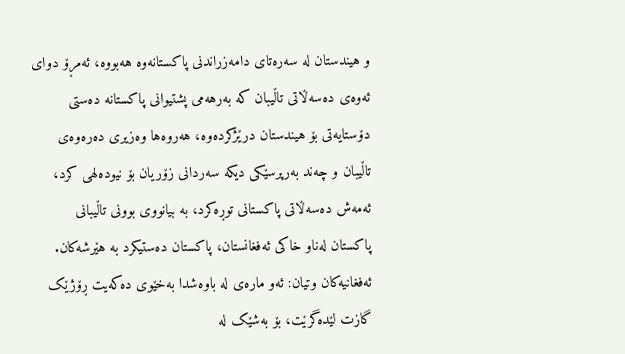و هیندستان لە سەرەتای دامەزراندنی پاکستانەوە هەبووە، ئەمڕۆ دوای ئەوەی دەسەڵاتی تاڵیبان کە بەرهەمی پشتیوانی پاکستانە دەستی دۆستایەتی بۆ هیندستان درێژکردەوە، هەروەها وەزیری دەرەوەی تاڵیبان و چەند بەرپرسێکی دیکە سەردانی زۆریان بۆ نیودەلهی کرد، ئەمەش دەسەڵاتی پاکستانی توڕەکرد، بە بیانووی بوونی تاڵیبانی پاکستان لەناو خاکی ئەفغانستان، پاکستان دەستیکرد بە هێرشەکان.
ئەفغانیەکان وتیان: ئەو مارەی لە باوەشدا بەخێوی دەکەیت ڕۆژێک گازت لێدەگرێت، بۆ بەشێک لە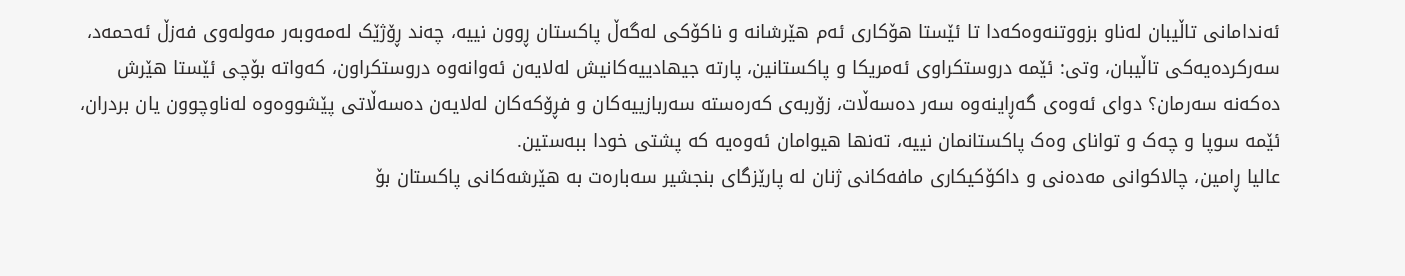ئەندامانی تاڵیبان لەناو بزووتنەوەکەدا تا ئێستا هۆکاری ئەم هێرشانە و ناکۆکی لەگەڵ پاکستان ڕوون نییە، چەند ڕۆژێک لەمەوبەر مەولەوی فەزڵ ئەحمەد، سەرکردەیەکی تاڵیبان، وتی: ئێمە دروستکراوی ئەمریکا و پاکستانین، پارتە جیهادییەکانیش لەلایەن ئەوانەوە دروستکراون، کەواتە بۆچی ئێستا هێرش دەکەنە سەرمان؟ دوای ئەوەی گەڕاینەوە سەر دەسەڵات، زۆربەی کەرەستە سەربازییەکان و فڕۆکەکان لەلایەن دەسەڵاتی پێشووەوە لەناوچوون یان بردران، ئێمە سوپا و چەک و توانای وەک پاکستانمان نییە، تەنها هیوامان ئەوەیە کە پشتی خودا ببەستین.
عالیا ڕامین، چالاکوانی مەدەنی و داکۆکیکاری مافەکانی ژنان لە پارێزگای بنجشیر سەبارەت بە هێرشەکانی پاکستان بۆ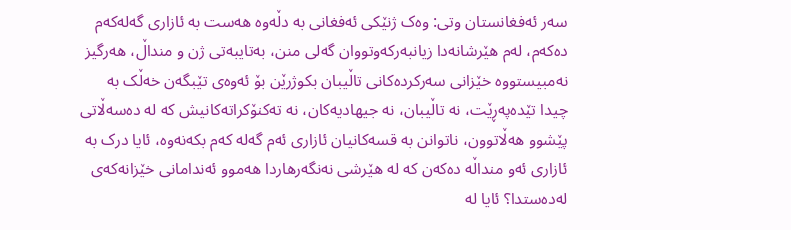سەر ئەفغانستان وتی: وەک ژنێکی ئەفغانی بە دڵەوە هەست بە ئازاری گەلەکەم دەکەم، لەم هێرشانەدا زیانبەرکەوتووان گەلی منن، بەتایبەتی ژن و منداڵ، هەرگیز نەمبیستووە خێزانی سەرکردەکانی تاڵیبان بکوژرێن بۆ ئەوەی تێبگەن خەڵک بە چیدا تێدەپەڕێت، نە تاڵیبان، نە جیهادیەکان، نە تەکنۆکراتەکانیش کە لە دەسەڵاتی پێشوو هەڵاتوون، ناتوانن بە قسەکانیان ئازاری ئەم گەلە کەم بکەنەوە، ئایا درک بە ئازاری ئەو منداڵە دەکەن کە لە هێرشی نەنگەرهاردا هەموو ئەندامانی خێزانەکەی لەدەستدا؟ ئایا لە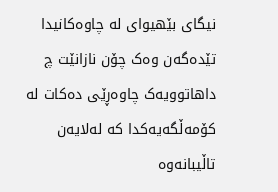نیگای بێهیوای لە چاوەکانیدا تێدەگەن وەک چۆن نازانێت چ داهاتوویەک چاوەڕێی دەکات لە کۆمەڵگەیەکدا کە لەلایەن تاڵیبانەوە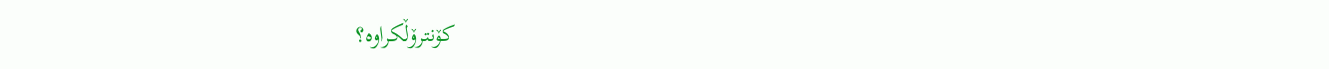کۆنترۆڵکراوە؟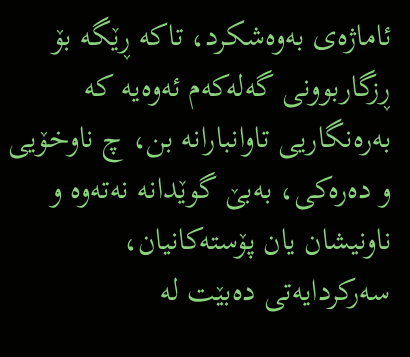ئاماژەی بەوەشکرد، تاکە ڕێگە بۆ ڕزگاربوونی گەلەکەم ئەوەیە کە بەرەنگاریی تاوانبارانە بن، چ ناوخۆیی و دەرەکی، بەبێ گوێدانە نەتەوە و ناونیشان یان پۆستەکانیان، سەرکردایەتی دەبێت لە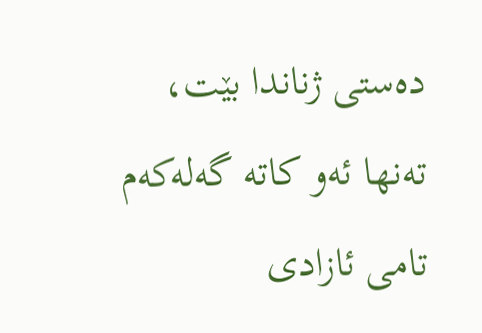دەستی ژناندا بێت، تەنها ئەو کاتە گەلەکەم تامی ئازادی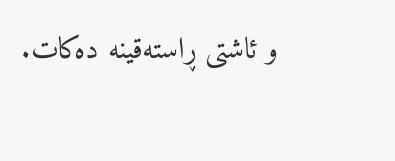و ئاشتی ڕاستەقینە دەکات.